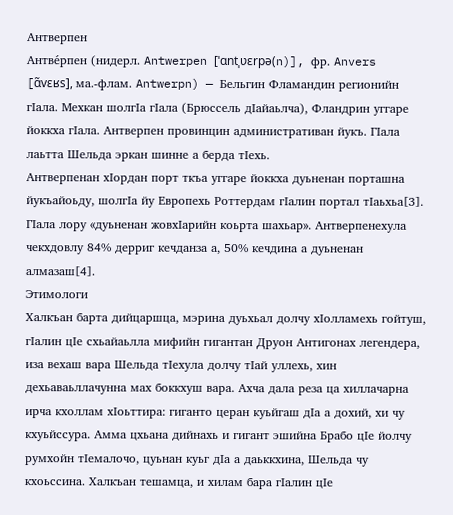Антверпен
Антве́рпен (нидерл. Antwerpen [ˈɑntˌʋɛrpə(n)], фр. Anvers [ɑ̃vɛʁs], ма.-флам. Antwerpn) — Бельгин Фламандин регионийн гӀала. Мехкан шолгӀа гӀала (Брюссель дӀайаьлча), Фландрин уггаре йоккха гӀала. Антверпен провинцин административан йукъ. ГӀала лаьтта Шельда эркан шинне а берда тӀехь.
Антверпенан хӀордан порт ткъа уггаре йоккха дуьненан порташна йукъайоьду, шолгӀа йу Европехь Роттердам гӀалин портал тӀаьхьа[3].
ГӀала лору «дуьненан жовхӀарийн коьрта шахьар». Антверпенехула чекхдовлу 84% дерриг кечданза а, 50% кечдина а дуьненан алмазаш[4].
Этимологи
Халкъан барта дийцаршца, мэрина дуьхьал долчу хӀолламехь гойтуш, гӀалин цӀе схьайаьлла мифийн гигантан Друон Антигонах легендера, иза вехаш вара Шельда тӀехула долчу тӀай уллехь, хин дехьаваьллачунна мах боккхуш вара. Ахча дала реза ца хиллачарна ирча кхоллам хӀоьттира: гиганто церан куьйгаш дӀа а дохий, хи чу кхуьйссура. Амма цхьана дийнахь и гигант эшийна Брабо цӀе йолчу румхойн тӀемалочо, цуьнан куьг дӀа а даьккхина, Шельда чу кхоьссина. Халкъан тешамца, и хилам бара гӀалин цӀе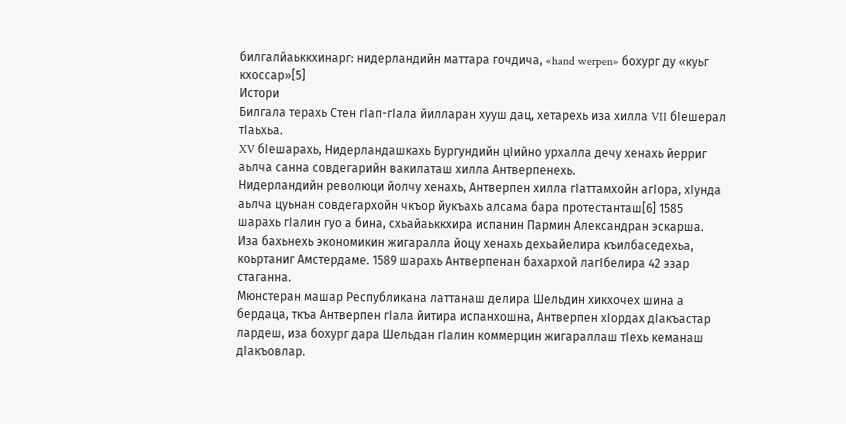билгалйаьккхинарг: нидерландийн маттара гочдича, «hand werpen» бохург ду «куьг кхоссар»[5]
Истори
Билгала терахь Стен гӀап-гӀала йилларан хууш дац, хетарехь иза хилла VII бӀешерал тӀаьхьа.
XV бӀешарахь, Нидерландашкахь Бургундийн цӀийно урхалла дечу хенахь йерриг аьлча санна совдегарийн вакилаташ хилла Антверпенехь.
Нидерландийн революци йолчу хенахь, Антверпен хилла гӀаттамхойн агӀора, хӀунда аьлча цуьнан совдегархойн чкъор йукъахь алсама бара протестанташ[6] 1585 шарахь гӀалин гуо а бина, схьайаьккхира испанин Пармин Александран эскарша. Иза бахьнехь экономикин жигаралла йоцу хенахь дехьайелира къилбаседехьа, коьртаниг Амстердаме. 1589 шарахь Антверпенан бахархой лагӀбелира 42 эзар стаганна.
Мюнстеран машар Республикана латтанаш делира Шельдин хикхочех шина а бердаца, ткъа Антверпен гӀала йитира испанхошна, Антверпен хӀордах дӀакъастар лардеш, иза бохург дара Шельдан гӀалин коммерцин жигараллаш тӀехь кеманаш дӀакъовлар.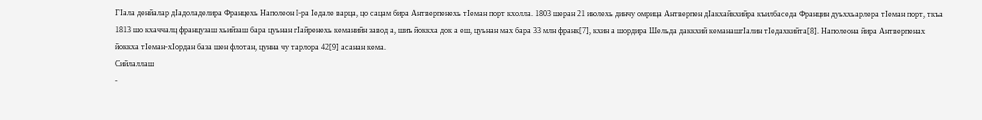ГӀала денйалар дӀадоладелира Францехь Наполеон I-ра Ӏедале варца, цо сацам бира Антверпенехь тӀеман порт кхолла. 1803 шеран 21 июлехь динчу омрица Антверпен дӀакхайкхийра къилбаседа Францин дуьххьарлера тӀеман порт, ткъа 1813 шо кхаччалц французаш хьийзаш бара цуьнан гӀайренехь кеманийн завод а, шиъ йоккха док а еш, цуьнан мах бара 33 млн франк[7], кхин а шордира Шельда даккхий кеманашгӀалин тӀедахкийта[8]. Наполеона йира Антверпенах йоккха тӀеман-хӀордан база шен флотан, цунна чу тарлора 42[9] асанан кема.
Сийлаллаш
-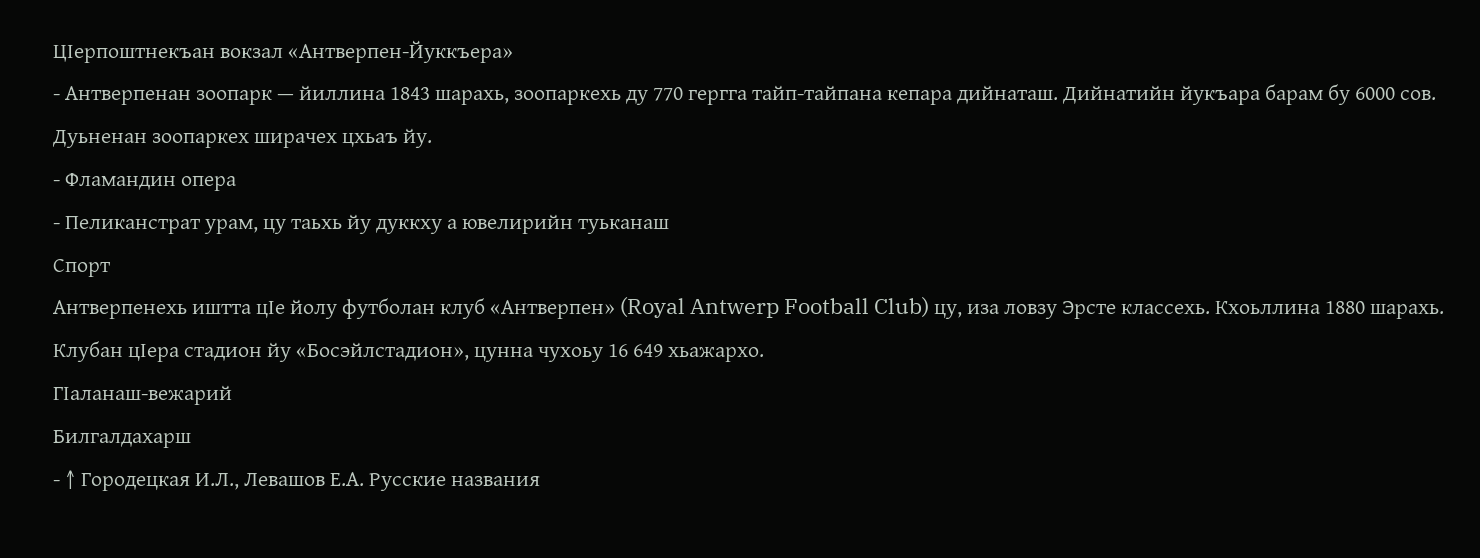ЦӀерпоштнекъан вокзал «Антверпен-Йуккъера»
- Антверпенан зоопарк — йиллина 1843 шарахь, зоопаркехь ду 770 гергга тайп-тайпана кепара дийнаташ. Дийнатийн йукъара барам бу 6000 сов. Дуьненан зоопаркех ширачех цхьаъ йу.
- Фламандин опера
- Пеликанстрат урам, цу таьхь йу дуккху а ювелирийн туьканаш
Спорт
Антверпенехь иштта цӀе йолу футболан клуб «Антверпен» (Royal Antwerp Football Club) цу, иза ловзу Эрсте классехь. Кхоьллина 1880 шарахь. Клубан цӀера стадион йу «Босэйлстадион», цунна чухоьу 16 649 хьажархо.
ГӀаланаш-вежарий
Билгалдахарш
- ↑ Городецкая И.Л., Левашов Е.А. Русские названия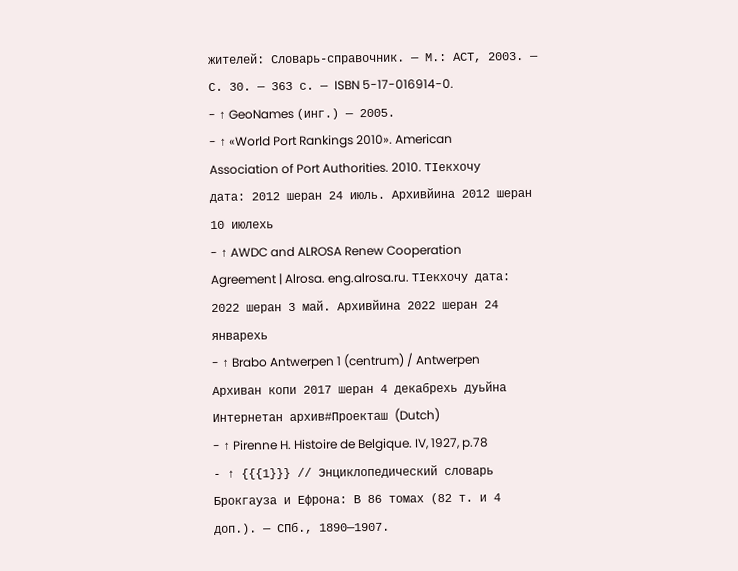жителей: Словарь-справочник. — М.: АСТ, 2003. — С. 30. — 363 с. — ISBN 5-17-016914-0.
- ↑ GeoNames (инг.) — 2005.
- ↑ «World Port Rankings 2010». American Association of Port Authorities. 2010. ТӀекхочу дата: 2012 шеран 24 июль. Архивйина 2012 шеран 10 июлехь
- ↑ AWDC and ALROSA Renew Cooperation Agreement | Alrosa. eng.alrosa.ru. ТӀекхочу дата: 2022 шеран 3 май. Архивйина 2022 шеран 24 январехь
- ↑ Brabo Antwerpen 1 (centrum) / Antwerpen Архиван копи 2017 шеран 4 декабрехь дуьйна Интернетан архив#Проекташ (Dutch)
- ↑ Pirenne H. Histoire de Belgique. IV, 1927, p.78
- ↑ {{{1}}} // Энциклопедический словарь Брокгауза и Ефрона: В 86 томах (82 т. и 4 доп.). — СПб., 1890—1907.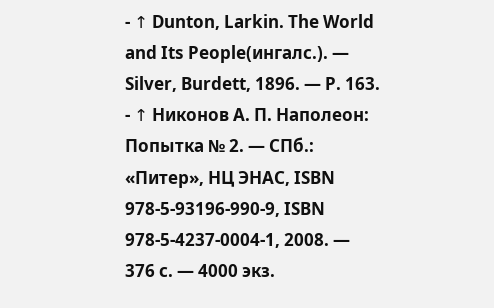- ↑ Dunton, Larkin. The World and Its People(ингалс.). — Silver, Burdett, 1896. — P. 163.
- ↑ Никонов А. П. Наполеон: Попытка № 2. — СПб.: «Питер», НЦ ЭНАС, ISBN 978-5-93196-990-9, ISBN 978-5-4237-0004-1, 2008. — 376 с. — 4000 экз.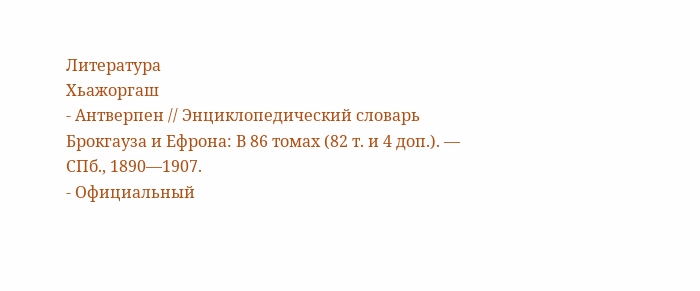Литература
Хьажоргаш
- Антверпен // Энциклопедический словарь Брокгауза и Ефрона: В 86 томах (82 т. и 4 доп.). — СПб., 1890—1907.
- Официальный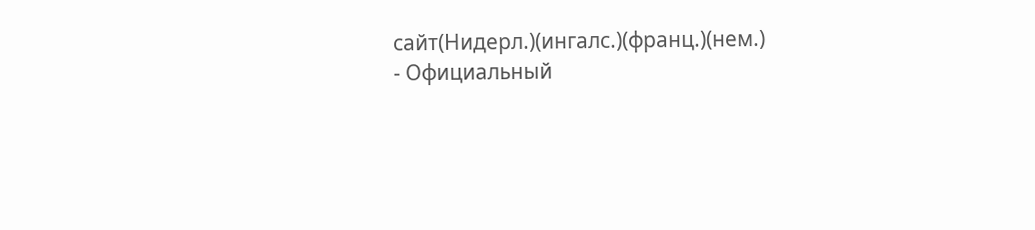сайт(Нидерл.)(ингалс.)(франц.)(нем.)
- Официальный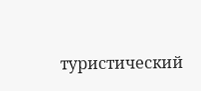туристический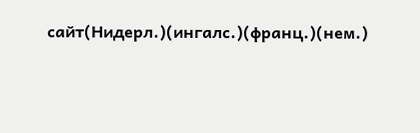сайт(Нидерл.)(ингалс.)(франц.)(нем.)